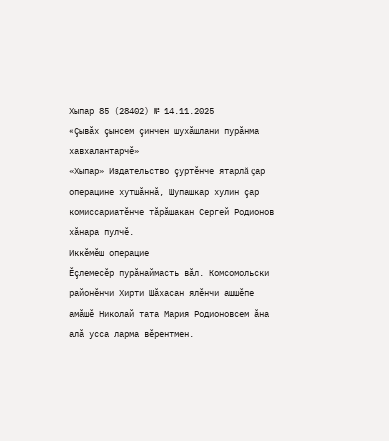Хыпар 85 (28402) № 14.11.2025
«Çывăх çынсем çинчен шухăшлани пурăнма хавхалантарчĕ»
«Хыпар» Издательство çуртĕнче ятарлă çар операцине хутшăннă, Шупашкар хулин çар комиссариатĕнче тăрăшакан Сергей Родионов хăнара пулчĕ.
Иккĕмĕш операцие
Ĕçлемесĕр пурăнаймасть вăл. Комсомольски районĕнчи Хирти Шăхасан ялĕнчи ашшĕпе амăшĕ Николай тата Мария Родионовсем ăна алă усса ларма вĕрентмен.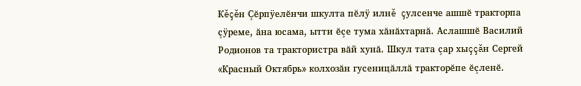Кĕçĕн Çĕрпÿелĕнчи шкулта пĕлÿ илнĕ çулсенче ашшĕ тракторпа çÿреме, ăна юсама, ытти ĕçе тума хăнăхтарнă. Аслашшĕ Василий Родионов та трактористра вăй хунă. Шкул тата çар хыççăн Сергей «Красный Октябрь» колхозăн гусеницăллă тракторĕпе ĕçленĕ.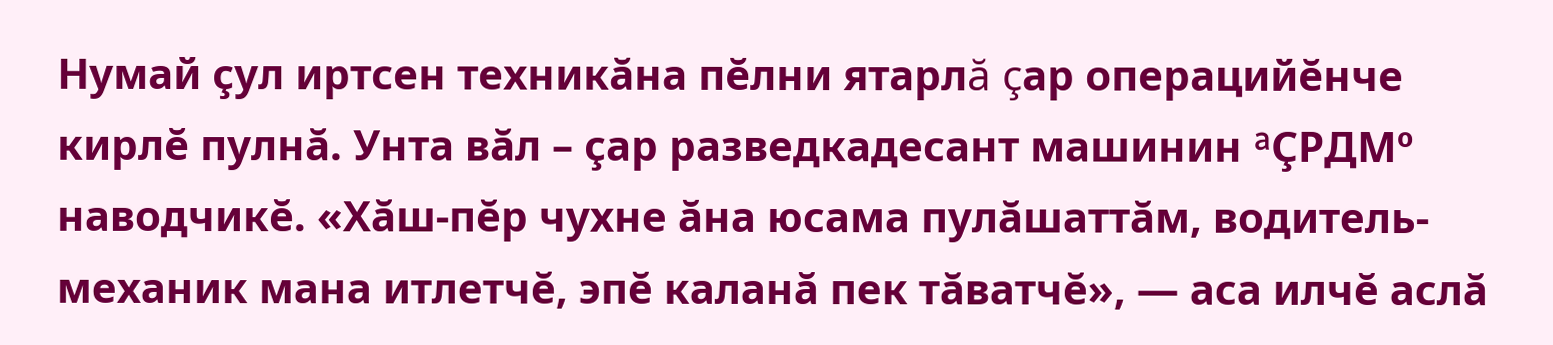Нумай çул иртсен техникăна пĕлни ятарлă çар операцийĕнче кирлĕ пулнă. Унта вăл – çар разведкадесант машинин ªÇРДМº наводчикĕ. «Хăш-пĕр чухне ăна юсама пулăшаттăм, водитель-механик мана итлетчĕ, эпĕ каланă пек тăватчĕ», — аса илчĕ аслă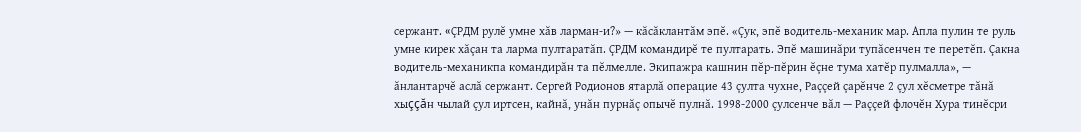сержант. «ÇРДМ рулĕ умне хăв ларман-и?» — кăсăклантăм эпĕ. «Çук, эпĕ водитель-механик мар. Апла пулин те руль умне кирек хăçан та ларма пултаратăп. ÇРДМ командирĕ те пултарать. Эпĕ машинăри тупăсенчен те перетĕп. Çакна водитель-механикпа командирăн та пĕлмелле. Экипажра кашнин пĕр-пĕрин ĕçне тума хатĕр пулмалла», — ăнлантарчĕ аслă сержант. Сергей Родионов ятарлă операцие 43 çулта чухне, Раççей çарĕнче 2 çул хĕсметре тăнă хыççăн чылай çул иртсен, кайнă, унăн пурнăç опычĕ пулнă. 1998-2000 çулсенче вăл — Раççей флочĕн Хура тинĕсри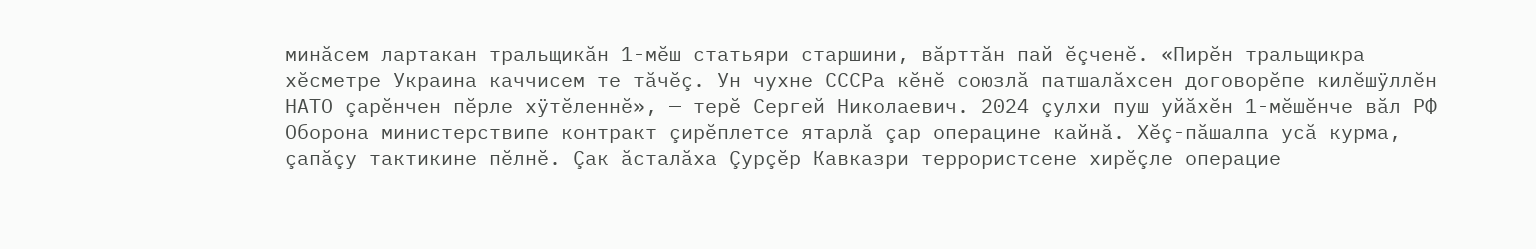минăсем лартакан тральщикăн 1-мĕш статьяри старшини, вăрттăн пай ĕçченĕ. «Пирĕн тральщикра хĕсметре Украина каччисем те тăчĕç. Ун чухне СССРа кĕнĕ союзлă патшалăхсен договорĕпе килĕшÿллĕн НАТО çарĕнчен пĕрле хÿтĕленнĕ», — терĕ Сергей Николаевич. 2024 çулхи пуш уйăхĕн 1-мĕшĕнче вăл РФ Оборона министерствипе контракт çирĕплетсе ятарлă çар операцине кайнă. Хĕç-пăшалпа усă курма, çапăçу тактикине пĕлнĕ. Çак ăсталăха Çурçĕр Кавказри террористсене хирĕçле операцие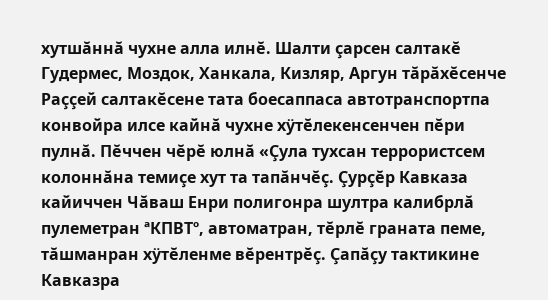хутшăннă чухне алла илнĕ. Шалти çарсен салтакĕ Гудермес, Моздок, Ханкала, Кизляр, Аргун тăрăхĕсенче Раççей салтакĕсене тата боесаппаса автотранспортпа конвойра илсе кайнă чухне хÿтĕлекенсенчен пĕри пулнă. Пĕччен чĕрĕ юлнă «Çула тухсан террористсем колоннăна темиçе хут та тапăнчĕç. Çурçĕр Кавказа кайиччен Чăваш Енри полигонра шултра калибрлă пулеметран ªКПВТº, автоматран, тĕрлĕ граната пеме, тăшманран хÿтĕленме вĕрентрĕç. Çапăçу тактикине Кавказра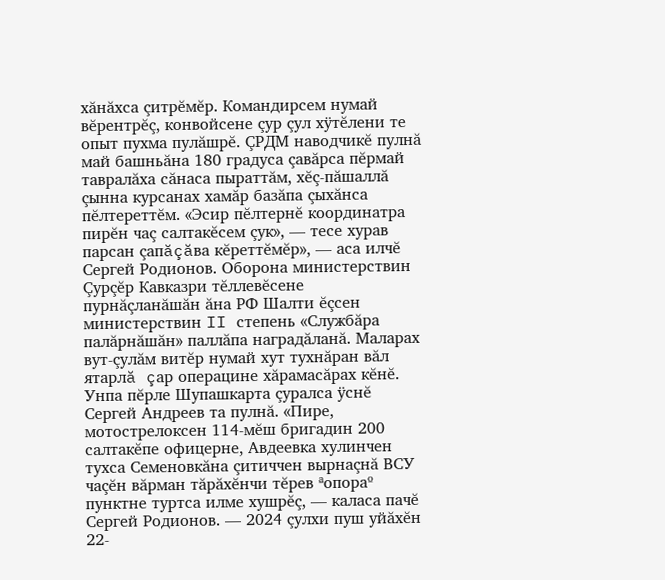хăнăхса çитрĕмĕр. Командирсем нумай вĕрентрĕç, конвойсене çур çул хÿтĕлени те опыт пухма пулăшрĕ. ÇРДМ наводчикĕ пулнă май башньăна 180 градуса çавăрса пĕрмай тавралăха сăнаса пыраттăм, хĕç-пăшаллă çынна курсанах хамăр базăпа çыхăнса пĕлтереттĕм. «Эсир пĕлтернĕ координатра пирĕн чаç салтакĕсем çук», — тесе хурав парсан çапăçăва кĕреттĕмĕр», — аса илчĕ Сергей Родионов. Оборона министерствин Çурçĕр Кавказри тĕллевĕсене пурнăçланăшăн ăна РФ Шалти ĕçсен министерствин II степень «Службăра палăрнăшăн» паллăпа наградăланă. Маларах вут-çулăм витĕр нумай хут тухнăран вăл ятарлă çар операцине хăрамасăрах кĕнĕ. Унпа пĕрле Шупашкарта çуралса ÿснĕ Сергей Андреев та пулнă. «Пире, мотострелоксен 114-мĕш бригадин 200 салтакĕпе офицерне, Авдеевка хулинчен тухса Семеновкăна çитиччен вырнаçнă ВСУ чаçĕн вăрман тăрăхĕнчи тĕрев ªопораº пунктне туртса илме хушрĕç, — каласа пачĕ Сергей Родионов. — 2024 çулхи пуш уйăхĕн 22-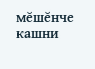мĕшĕнче кашни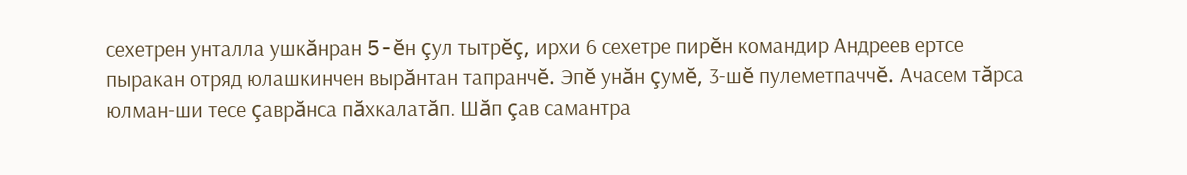сехетрен унталла ушкăнран 5-ĕн çул тытрĕç, ирхи 6 сехетре пирĕн командир Андреев ертсе пыракан отряд юлашкинчен вырăнтан тапранчĕ. Эпĕ унăн çумĕ, 3-шĕ пулеметпаччĕ. Ачасем тăрса юлман-ши тесе çаврăнса пăхкалатăп. Шăп çав самантра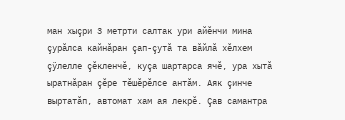ман хыçри 3 метрти салтак ури айĕнчи мина çурăлса кайнăран çап-çутă та вăйлă хĕлхем çÿлелле çĕкленчĕ, куçа шартарса ячĕ, ура хытă ыратнăран çĕре тĕшĕрĕлсе антăм. Аяк çинче выртатăп, автомат хам ая лекрĕ. Çав самантра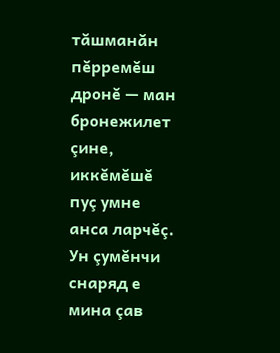тăшманăн пĕрремĕш дронĕ — ман бронежилет çине, иккĕмĕшĕ пуç умне анса ларчĕç. Ун çумĕнчи снаряд е мина çав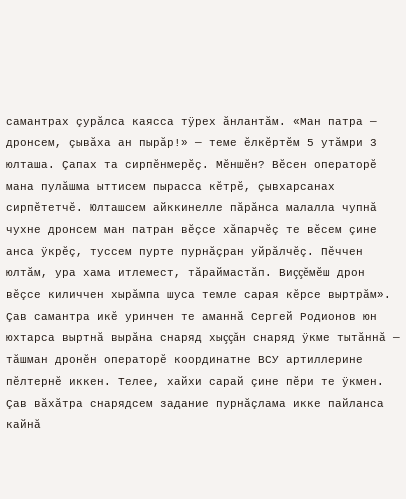самантрах çурăлса каясса тÿрех ăнлантăм. «Ман патра — дронсем, çывăха ан пырăр!» — теме ĕлкĕртĕм 5 утăмри 3 юлташа. Çапах та сирпĕнмерĕç. Мĕншĕн? Вĕсен операторĕ мана пулăшма ыттисем пырасса кĕтрĕ, çывхарсанах сирпĕтетчĕ. Юлташсем айккинелле пăрăнса малалла чупнă чухне дронсем ман патран вĕçсе хăпарчĕç те вĕсем çине анса ÿкрĕç, туссем пурте пурнăçран уйрăлчĕç. Пĕччен юлтăм, ура хама итлемест, тăраймастăп. Виççĕмĕш дрон вĕçсе киличчен хырăмпа шуса темле сарая кĕрсе выртрăм». Çав самантра икĕ уринчен те аманнă Сергей Родионов юн юхтарса выртнă вырăна снаряд хыççăн снаряд ÿкме тытăннă — тăшман дронĕн операторĕ координатне ВСУ артиллерине пĕлтернĕ иккен. Телее, хайхи сарай çине пĕри те ÿкмен. Çав вăхăтра снарядсем задание пурнăçлама икке пайланса кайнă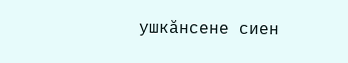ушкăнсене сиен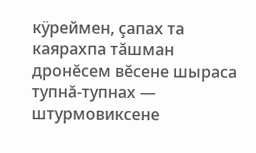кÿреймен, çапах та каярахпа тăшман дронĕсем вĕсене шыраса тупнă-тупнах — штурмовиксене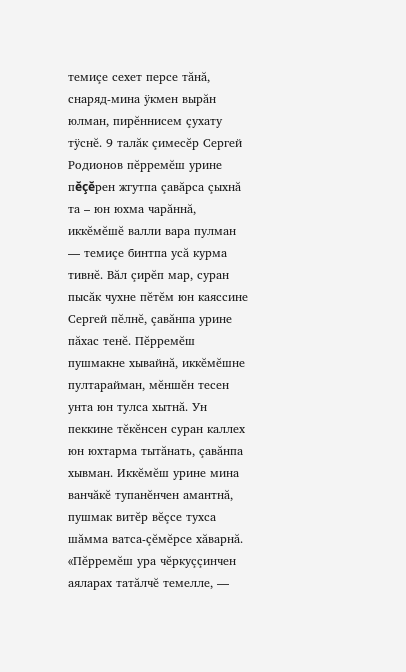темиçе сехет персе тăнă, снаряд-мина ÿкмен вырăн юлман, пирĕннисем çухату тÿснĕ. 9 талăк çимесĕр Сергей Родионов пĕрремĕш урине пĕçĕрен жгутпа çавăрса çыхнă та – юн юхма чарăннă, иккĕмĕшĕ валли вара пулман — темиçе бинтпа усă курма тивнĕ. Вăл çирĕп мар, суран пысăк чухне пĕтĕм юн каяссине Сергей пĕлнĕ, çавăнпа урине пăхас тенĕ. Пĕрремĕш пушмакне хывайнă, иккĕмĕшне пултарайман, мĕншĕн тесен унта юн тулса хытнă. Ун пеккине тĕкĕнсен суран каллех юн юхтарма тытăнать, çавăнпа хывман. Иккĕмĕш урине мина ванчăкĕ тупанĕнчен амантнă, пушмак витĕр вĕçсе тухса шăмма ватса-çĕмĕрсе хăварнă.
«Пĕрремĕш ура чĕркуççинчен аяларах татăлчĕ темелле, —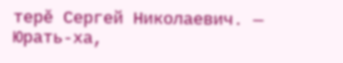терĕ Сергей Николаевич. — Юрать-ха,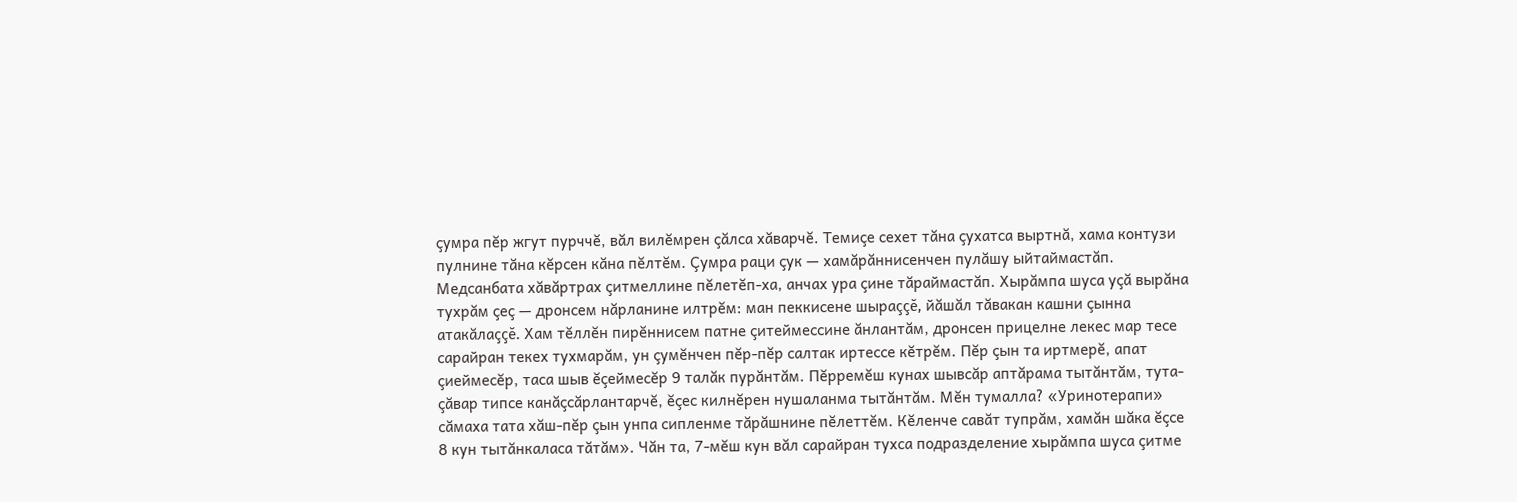çумра пĕр жгут пурччĕ, вăл вилĕмрен çăлса хăварчĕ. Темиçе сехет тăна çухатса выртнă, хама контузи пулнине тăна кĕрсен кăна пĕлтĕм. Çумра раци çук — хамăрăннисенчен пулăшу ыйтаймастăп. Медсанбата хăвăртрах çитмеллине пĕлетĕп-ха, анчах ура çине тăраймастăп. Хырăмпа шуса уçă вырăна тухрăм çеç — дронсем нăрланине илтрĕм: ман пеккисене шыраççĕ, йăшăл тăвакан кашни çынна атакăлаççĕ. Хам тĕллĕн пирĕннисем патне çитеймессине ăнлантăм, дронсен прицелне лекес мар тесе сарайран текех тухмарăм, ун çумĕнчен пĕр-пĕр салтак иртессе кĕтрĕм. Пĕр çын та иртмерĕ, апат çиеймесĕр, таса шыв ĕçеймесĕр 9 талăк пурăнтăм. Пĕрремĕш кунах шывсăр аптăрама тытăнтăм, тута-çăвар типсе канăçсăрлантарчĕ, ĕçес килнĕрен нушаланма тытăнтăм. Мĕн тумалла? «Уринотерапи» сăмаха тата хăш-пĕр çын унпа сипленме тăрăшнине пĕлеттĕм. Кĕленче савăт тупрăм, хамăн шăка ĕçсе 8 кун тытăнкаласа тăтăм». Чăн та, 7-мĕш кун вăл сарайран тухса подразделение хырăмпа шуса çитме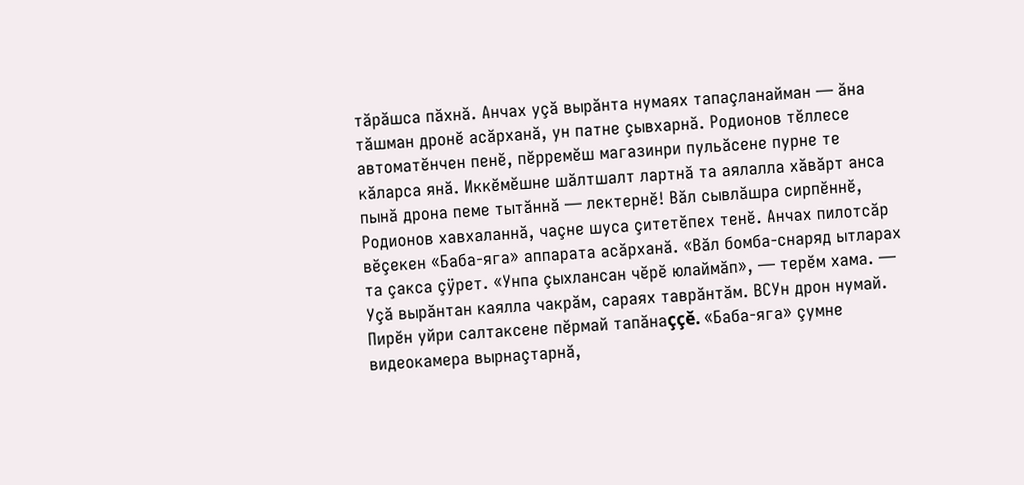тăрăшса пăхнă. Анчах уçă вырăнта нумаях тапаçланайман — ăна тăшман дронĕ асăрханă, ун патне çывхарнă. Родионов тĕллесе автоматĕнчен пенĕ, пĕрремĕш магазинри пульăсене пурне те кăларса янă. Иккĕмĕшне шăлтшалт лартнă та аялалла хăвăрт анса пынă дрона пеме тытăннă — лектернĕ! Вăл сывлăшра сирпĕннĕ, Родионов хавхаланнă, чаçне шуса çитетĕпех тенĕ. Анчах пилотсăр вĕçекен «Баба-яга» аппарата асăрханă. «Вăл бомба-снаряд ытларах та çакса çÿрет. «Унпа çыхлансан чĕрĕ юлаймăп», — терĕм хама. — Уçă вырăнтан каялла чакрăм, сараях таврăнтăм. ВСУн дрон нумай. Пирĕн уйри салтаксене пĕрмай тапăнаççĕ. «Баба-яга» çумне видеокамера вырнаçтарнă,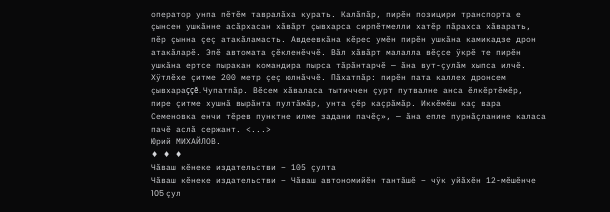оператор унпа пĕтĕм тавралăха курать. Калăпăр, пирĕн позицири транспорта е çынсен ушкăнне асăрхасан хăвăрт çывхарса сирпĕтмелли хатĕр пăрахса хăварать, пĕр çынна çеç атакăламасть. Авдеевкăна кĕрес умĕн пирĕн ушкăна камикадзе дрон атакăларĕ. Эпĕ автомата çĕкленĕччĕ. Вăл хăвăрт малалла вĕçсе ÿкрĕ те пирĕн ушкăна ертсе пыракан командира пырса тăрăнтарчĕ — ăна вут-çулăм хыпса илчĕ. Хÿтлĕхе çитме 200 метр çеç юлнăччĕ. Пăхатпăр: пирĕн пата каллех дронсем çывхараççĕ. Чупатпăр. Вĕсем хăваласа тытиччен çурт путвалне анса ĕлкĕртĕмĕр, пире çитме хушнă вырăнта пултăмăр, унта çĕр каçрăмăр. Иккĕмĕш каç вара Семеновка енчи тĕрев пунктне илме задани пачĕç», — ăна епле пурнăçланине каласа пачĕ аслă сержант. <...>
Юрий МИХАЙЛОВ.
♦ ♦ ♦
Чăваш кĕнеке издательстви – 105 çулта
Чăваш кĕнеке издательстви – Чăваш автономийĕн тантăшĕ – чÿк уйăхĕн 12-мĕшĕнче 105 çул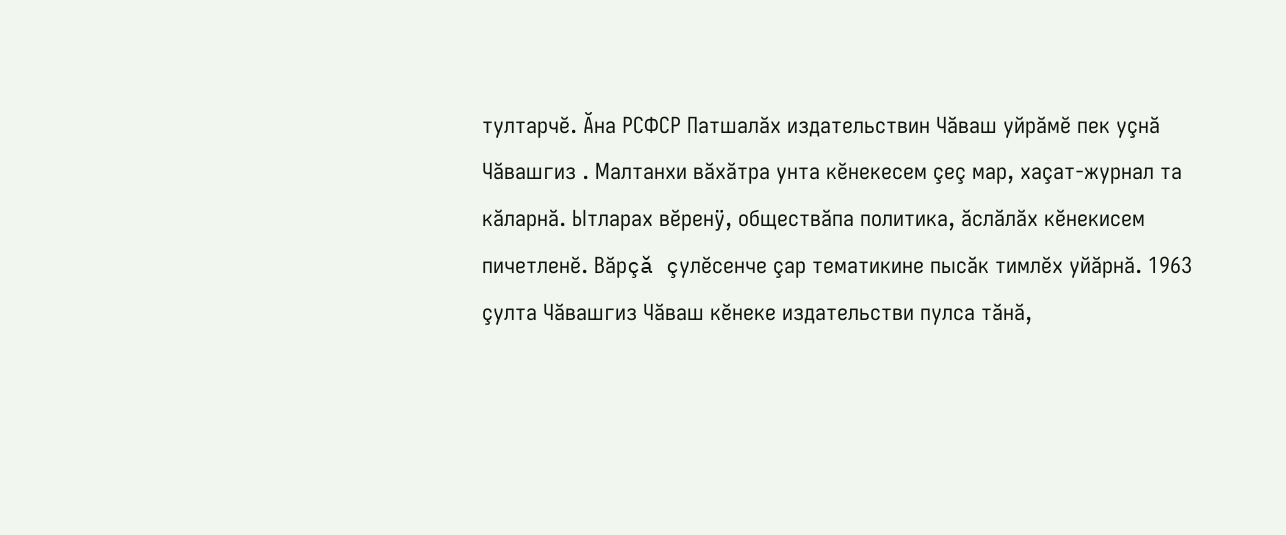тултарчĕ. Ăна РСФСР Патшалăх издательствин Чăваш уйрăмĕ пек уçнă Чăвашгиз . Малтанхи вăхăтра унта кĕнекесем çеç мар, хаçат-журнал та кăларнă. Ытларах вĕренÿ, обществăпа политика, ăслăлăх кĕнекисем пичетленĕ. Вăрçă çулĕсенче çар тематикине пысăк тимлĕх уйăрнă. 1963 çулта Чăвашгиз Чăваш кĕнеке издательстви пулса тăнă,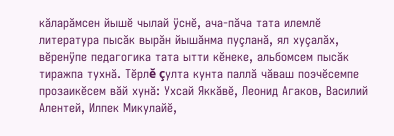кăларăмсен йышĕ чылай ÿснĕ, ача-пăча тата илемлĕ литература пысăк вырăн йышăнма пуçланă, ял хуçалăх, вĕренÿпе педагогика тата ытти кĕнеке, альбомсем пысăк тиражпа тухнă. Тĕрлĕ çулта кунта паллă чăваш поэчĕсемпе прозаикĕсем вăй хунă: Ухсай Яккăвĕ, Леонид Агаков, Василий Алентей, Илпек Микулайĕ,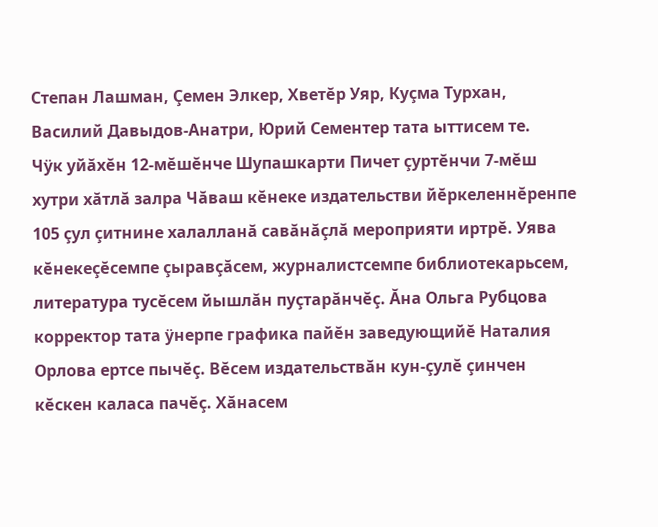Степан Лашман, Çемен Элкер, Хветĕр Уяр, Куçма Турхан, Василий Давыдов-Анатри, Юрий Сементер тата ыттисем те.
Чÿк уйăхĕн 12-мĕшĕнче Шупашкарти Пичет çуртĕнчи 7-мĕш хутри хăтлă залра Чăваш кĕнеке издательстви йĕркеленнĕренпе 105 çул çитнине халалланă савăнăçлă мероприяти иртрĕ. Уява кĕнекеçĕсемпе çыравçăсем, журналистсемпе библиотекарьсем, литература тусĕсем йышлăн пуçтарăнчĕç. Ăна Ольга Рубцова корректор тата ÿнерпе графика пайĕн заведующийĕ Наталия Орлова ертсе пычĕç. Вĕсем издательствăн кун-çулĕ çинчен кĕскен каласа пачĕç. Хăнасем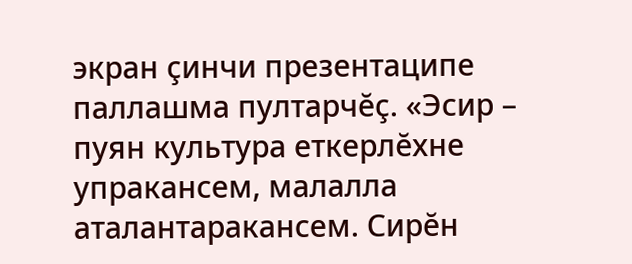экран çинчи презентаципе паллашма пултарчĕç. «Эсир – пуян культура еткерлĕхне упракансем, малалла аталантаракансем. Сирĕн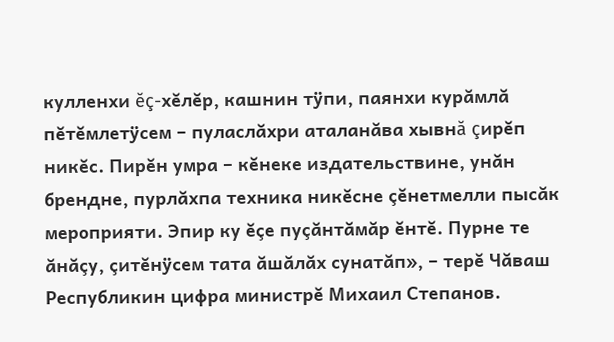кулленхи ĕç-хĕлĕр, кашнин тÿпи, паянхи курăмлă пĕтĕмлетÿсем – пуласлăхри аталанăва хывнă çирĕп никĕс. Пирĕн умра – кĕнеке издательствине, унăн брендне, пурлăхпа техника никĕсне çĕнетмелли пысăк мероприяти. Эпир ку ĕçе пуçăнтăмăр ĕнтĕ. Пурне те ăнăçу, çитĕнÿсем тата ăшăлăх сунатăп», – терĕ Чăваш Республикин цифра министрĕ Михаил Степанов.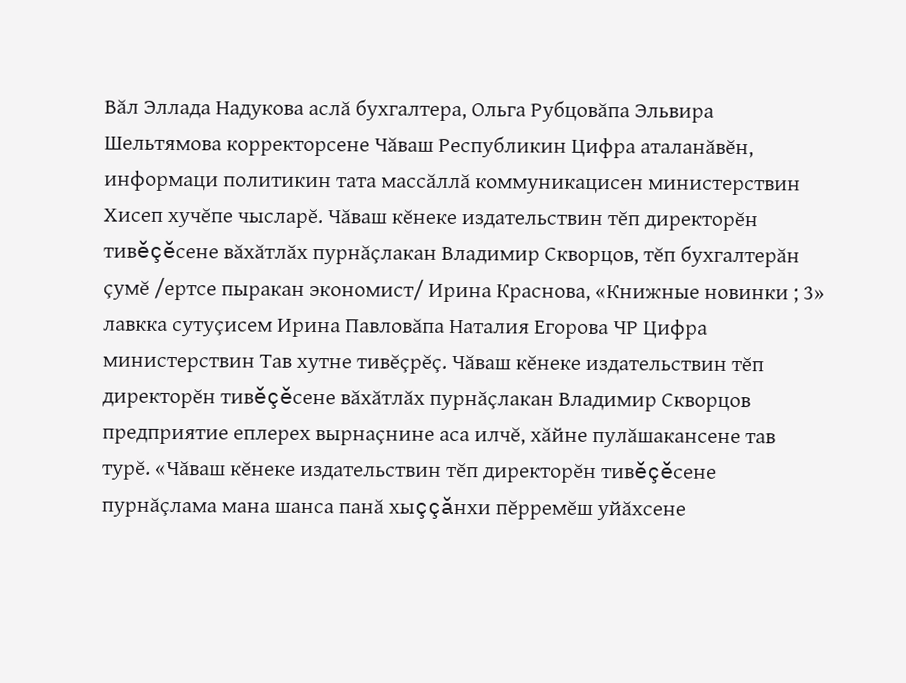Вăл Эллада Надукова аслă бухгалтера, Ольга Рубцовăпа Эльвира Шельтямова корректорсене Чăваш Республикин Цифра аталанăвĕн, информаци политикин тата массăллă коммуникацисен министерствин Хисеп хучĕпе чысларĕ. Чăваш кĕнеке издательствин тĕп директорĕн тивĕçĕсене вăхăтлăх пурнăçлакан Владимир Скворцов, тĕп бухгалтерăн çумĕ /ертсе пыракан экономист/ Ирина Краснова, «Книжные новинки ; 3» лавкка сутуçисем Ирина Павловăпа Наталия Егорова ЧР Цифра министерствин Тав хутне тивĕçрĕç. Чăваш кĕнеке издательствин тĕп директорĕн тивĕçĕсене вăхăтлăх пурнăçлакан Владимир Скворцов предприятие еплерех вырнаçнине аса илчĕ, хăйне пулăшакансене тав турĕ. «Чăваш кĕнеке издательствин тĕп директорĕн тивĕçĕсене пурнăçлама мана шанса панă хыççăнхи пĕрремĕш уйăхсене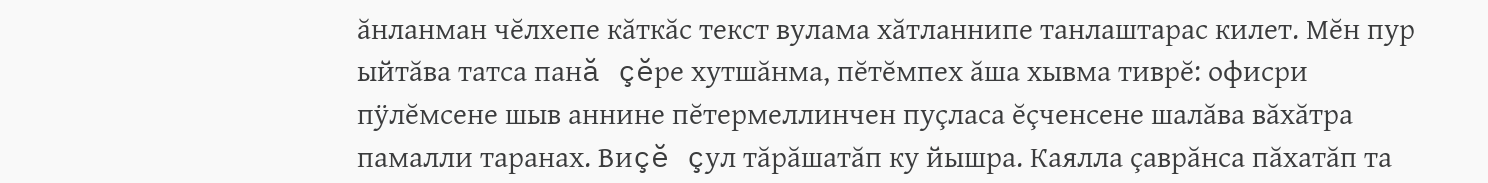ăнланман чĕлхепе кăткăс текст вулама хăтланнипе танлаштарас килет. Мĕн пур ыйтăва татса панă çĕре хутшăнма, пĕтĕмпех ăша хывма тиврĕ: офисри пÿлĕмсене шыв аннине пĕтермеллинчен пуçласа ĕçченсене шалăва вăхăтра памалли таранах. Виçĕ çул тăрăшатăп ку йышра. Каялла çаврăнса пăхатăп та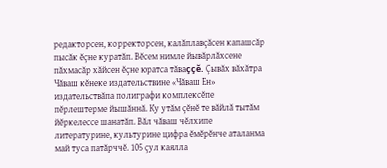редакторсен, корректорсен, калăплавçăсен капашсăр пысăк ĕçне куратăп. Вĕсем нимле йывăрлăхсене пăхмасăр хăйсен ĕçне юратса тăваççĕ. Çывăх вăхăтра Чăваш кĕнеке издательствине «Чăваш Ен» издательствăпа полиграфи комплексĕпе пĕрлештерме йышăннă. Ку утăм çĕнĕ те вăйлă тытăм йĕркелессе шанатăп. Вăл чăваш чĕлхипе литературине, культурине цифра ĕмĕрĕнче аталанма май туса патăрччĕ. 105 çул каялла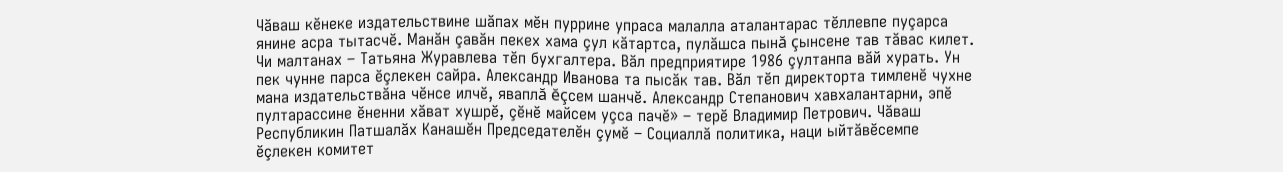Чăваш кĕнеке издательствине шăпах мĕн пуррине упраса малалла аталантарас тĕллевпе пуçарса янине асра тытасчĕ. Манăн çавăн пекех хама çул кăтартса, пулăшса пынă çынсене тав тăвас килет. Чи малтанах – Татьяна Журавлева тĕп бухгалтера. Вăл предприятире 1986 çултанпа вăй хурать. Ун пек чунне парса ĕçлекен сайра. Александр Иванова та пысăк тав. Вăл тĕп директорта тимленĕ чухне мана издательствăна чĕнсе илчĕ, яваплă ĕçсем шанчĕ. Александр Степанович хавхалантарни, эпĕ пултарассине ĕненни хăват хушрĕ, çĕнĕ майсем уçса пачĕ» – терĕ Владимир Петрович. Чăваш Республикин Патшалăх Канашĕн Председателĕн çумĕ – Социаллă политика, наци ыйтăвĕсемпе ĕçлекен комитет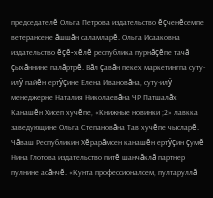председателĕ Ольга Петрова издательство ĕçченĕсемпе ветерансене ăшшăн саламларĕ. Ольга Исааковна издательство ĕçĕ-хĕлĕ республика пурнăçĕпе тачă çыхăннине палăртрĕ. Вăл çавăн пекех маркетингпа суту-илÿ пайĕн ертÿçине Елена Ивановăна, суту-илÿ менеджерне Наталия Николаевăна ЧР Патшалăх Канашĕн Хисеп хучĕпе, «Книжные новинки ;2» лавкка заведующине Ольга Степановăна Тав хучĕпе чысларĕ. Чăваш Республикин Хĕрарăмсен канашĕн ертÿçин çумĕ Нина Глотова издательство питĕ шанчăклă партнер пулнине асăнчĕ. «Кунта профессионалсем, пултаруллă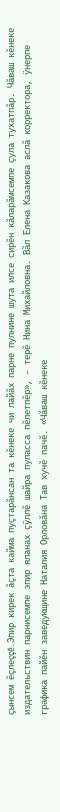çынсем ĕçлеççĕ. Эпир кирек ăçта кайма пуçтарăнсан та кĕнеке чи лайăх парне пулнине шута илсе сирĕн кăларăмсемпе çула тухатпăр. Чăваш кĕнеке издательствин парнисемпе эпир яланах çÿллĕ шайра пуласса пĕлетпĕр», – терĕ Нина Михайловна. Вăл Елена Казакова аслă корректора, ÿнерпе графика пайĕн заведующине Наталия Орловăна Тав хучĕ пачĕ. «Чăваш кĕнеке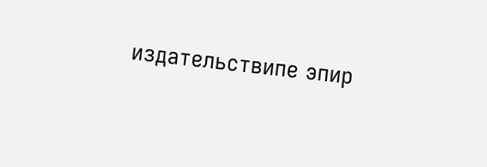издательствипе эпир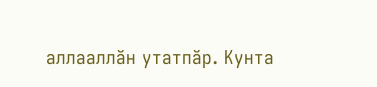аллааллăн утатпăр. Кунта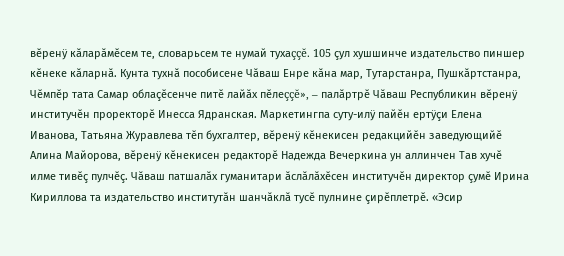вĕренÿ кăларăмĕсем те, словарьсем те нумай тухаççĕ. 105 çул хушшинче издательство пиншер кĕнеке кăларнă. Кунта тухнă пособисене Чăваш Енре кăна мар, Тутарстанра, Пушкăртстанра, Чĕмпĕр тата Самар облаçĕсенче питĕ лайăх пĕлеççĕ», – палăртрĕ Чăваш Республикин вĕренÿ институчĕн проректорĕ Инесса Ядранская. Маркетингпа суту-илÿ пайĕн ертÿçи Елена Иванова, Татьяна Журавлева тĕп бухгалтер, вĕренÿ кĕнекисен редакцийĕн заведующийĕ Алина Майорова, вĕренÿ кĕнекисен редакторĕ Надежда Вечеркина ун аллинчен Тав хучĕ илме тивĕç пулчĕç. Чăваш патшалăх гуманитари ăслăлăхĕсен институчĕн директор çумĕ Ирина Кириллова та издательство институтăн шанчăклă тусĕ пулнине çирĕплетрĕ. «Эсир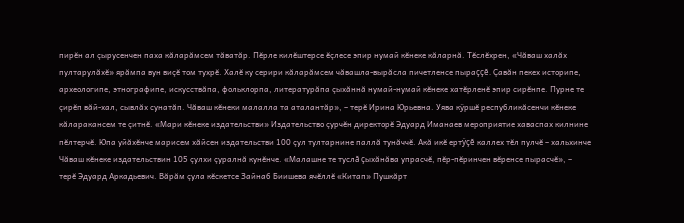пирĕн ал çырусенчен паха кăларăмсем тăватăр. Пĕрле килĕштерсе ĕçлесе эпир нумай кĕнеке кăларнă. Тĕслĕхрен, «Чăваш халăх пултарулăхĕ» ярăмпа вун виçĕ том тухрĕ. Халĕ ку серири кăларăмсем чăвашла-вырăсла пичетленсе пыраççĕ. Çавăн пекех историпе, археологипе, этнографипе, искусствăпа, фольклорпа, литературăпа çыхăннă нумай-нумай кĕнеке хатĕрленĕ эпир сирĕнпе. Пурне те çирĕп вăй-хал, сывлăх сунатăп. Чăваш кĕнеки малалла та аталантăр», – терĕ Ирина Юрьевна. Уява кÿршĕ республикăсенчи кĕнеке кăларакансем те çитнĕ. «Мари кĕнеке издательстви» Издательство çурчĕн директорĕ Эдуард Иманаев мероприятие хаваспах килнине пĕлтерчĕ. Юпа уйăхĕнче марисем хăйсен издательстви 100 çул тултарнине паллă тунăччĕ. Акă икĕ ертÿçĕ каллех тĕл пулчĕ – хальхинче Чăваш кĕнеке издательствин 105 çулхи çуралнă кунĕнче. «Малашне те туслă çыхăнăва упрасчĕ, пĕр-пĕринчен вĕренсе пырасчĕ», – терĕ Эдуард Аркадьевич. Вăрăм çула кĕскетсе Зайнаб Биишева ячĕллĕ «Китап» Пушкăрт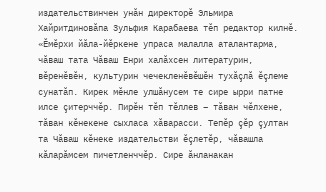издательствинчен унăн директорĕ Эльмира Хайритдиновăпа Зульфия Карабаева тĕп редактор килнĕ. «Ĕмĕрхи йăла-йĕркене упраса малалла аталантарма, чăваш тата Чăваш Енри халăхсен литературин, вĕренĕвĕн, культурин чечекленĕвĕшĕн тухăçлă ĕçлеме сунатăп. Кирек мĕнле улшăнусем те сире ырри патне илсе çитерччĕр. Пирĕн тĕп тĕллев – тăван чĕлхене, тăван кĕнекене сыхласа хăварасси. Тепĕр çĕр çултан та Чăваш кĕнеке издательстви ĕçлетĕр, чăвашла кăларăмсем пичетленччĕр. Сире ăнланакан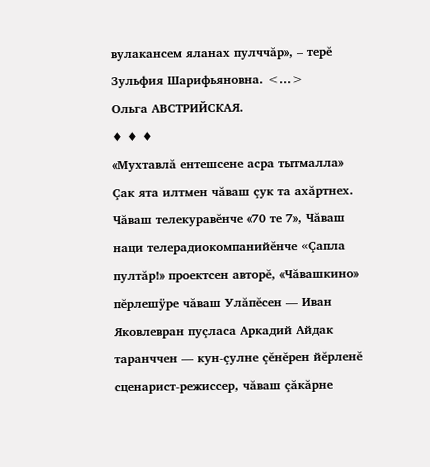вулакансем яланах пулччăр», – терĕ Зульфия Шарифьяновна. <...>
Ольга АВСТРИЙСКАЯ.
♦ ♦ ♦
«Мухтавлă ентешсене асра тытмалла»
Çак ята илтмен чăваш çук та ахăртнех. Чăваш телекуравĕнче «70 те 7», Чăваш наци телерадиокомпанийĕнче «Çапла пултăр!» проектсен авторĕ, «Чăвашкино» пĕрлешÿре чăваш Улăпĕсен — Иван Яковлевран пуçласа Аркадий Айдак таранччен — кун-çулне çĕнĕрен йĕрленĕ сценарист-режиссер, чăваш çăкăрне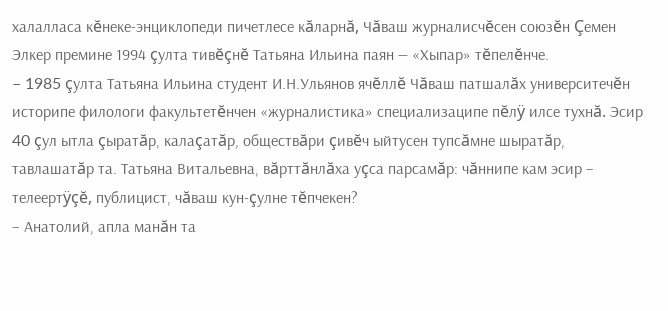халалласа кĕнеке-энциклопеди пичетлесе кăларнă, Чăваш журналисчĕсен союзĕн Çемен Элкер премине 1994 çулта тивĕçнĕ Татьяна Ильина паян — «Хыпар» тĕпелĕнче.
– 1985 çулта Татьяна Ильина студент И.Н.Ульянов ячĕллĕ Чăваш патшалăх университечĕн историпе филологи факультетĕнчен «журналистика» специализаципе пĕлÿ илсе тухнă. Эсир 40 çул ытла çыратăр, калаçатăр, обществăри çивĕч ыйтусен тупсăмне шыратăр, тавлашатăр та. Татьяна Витальевна, вăрттăнлăха уçса парсамăр: чăннипе кам эсир – телеертÿçĕ, публицист, чăваш кун-çулне тĕпчекен?
– Анатолий, апла манăн та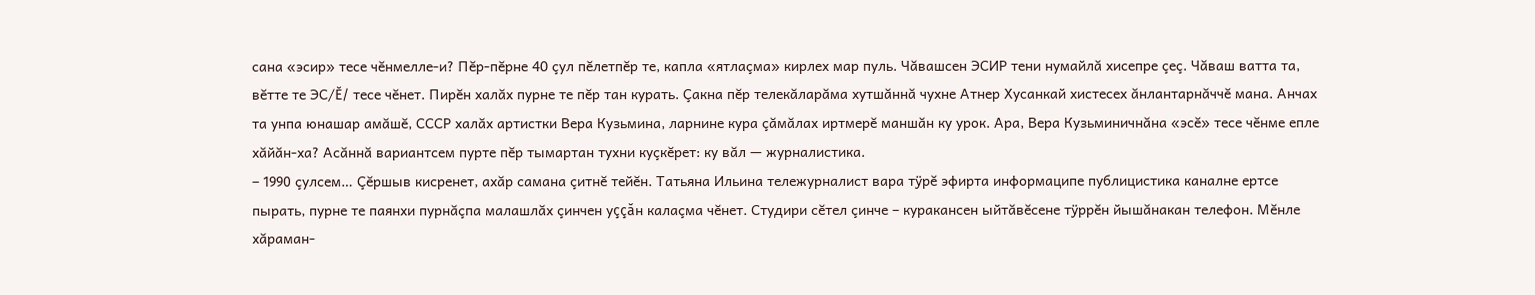сана «эсир» тесе чĕнмелле-и? Пĕр-пĕрне 40 çул пĕлетпĕр те, капла «ятлаçма» кирлех мар пуль. Чăвашсен ЭСИР тени нумайлă хисепре çеç. Чăваш ватта та, вĕтте те ЭС/Ĕ/ тесе чĕнет. Пирĕн халăх пурне те пĕр тан курать. Çакна пĕр телекăларăма хутшăннă чухне Атнер Хусанкай хистесех ăнлантарнăччĕ мана. Анчах та унпа юнашар амăшĕ, СССР халăх артистки Вера Кузьмина, ларнине кура çăмăлах иртмерĕ маншăн ку урок. Ара, Вера Кузьминичнăна «эсĕ» тесе чĕнме епле хăйăн-ха? Асăннă вариантсем пурте пĕр тымартан тухни куçкĕрет: ку вăл — журналистика.
– 1990 çулсем… Çĕршыв кисренет, ахăр самана çитнĕ тейĕн. Татьяна Ильина тележурналист вара тÿрĕ эфирта информаципе публицистика каналне ертсе пырать, пурне те паянхи пурнăçпа малашлăх çинчен уççăн калаçма чĕнет. Студири сĕтел çинче – куракансен ыйтăвĕсене тÿррĕн йышăнакан телефон. Мĕнле хăраман-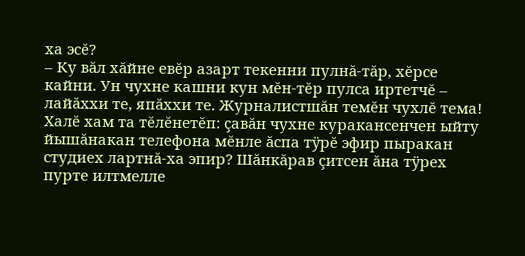ха эсĕ?
– Ку вăл хăйне евĕр азарт текенни пулнă-тăр, хĕрсе кайни. Ун чухне кашни кун мĕн-тĕр пулса иртетчĕ – лайăххи те, япăххи те. Журналистшăн темĕн чухлĕ тема! Халĕ хам та тĕлĕнетĕп: çавăн чухне куракансенчен ыйту йышăнакан телефона мĕнле ăспа тÿрĕ эфир пыракан студиех лартнă-ха эпир? Шăнкăрав çитсен ăна тÿрех пурте илтмелле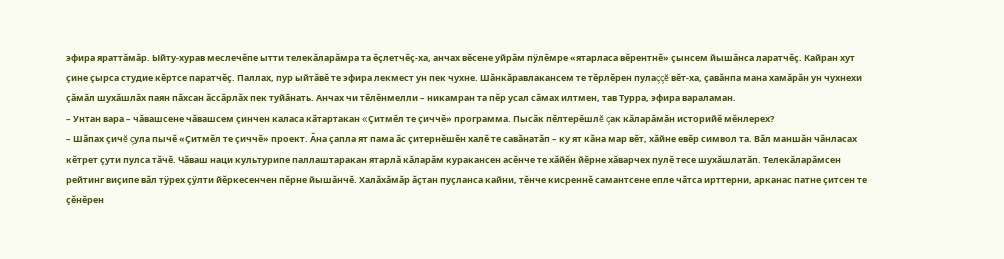эфира яраттăмăр. Ыйту-хурав меслечĕпе ытти телекăларăмра та ĕçлетчĕç-ха, анчах вĕсене уйрăм пÿлĕмре «ятарласа вĕрентнĕ» çынсем йышăнса ларатчĕç. Кайран хут çине çырса студие кĕртсе паратчĕç. Паллах, пур ыйтăвĕ те эфира лекмест ун пек чухне. Шăнкăравлакансем те тĕрлĕрен пулаççĕ вĕт-ха, çавăнпа мана хамăрăн ун чухнехи çăмăл шухăшлăх паян пăхсан ăссăрлăх пек туйăнать. Анчах чи тĕлĕнмелли – никамран та пĕр усал сăмах илтмен, тав Турра, эфира вараламан.
– Унтан вара – чăвашсене чăвашсем çинчен каласа кăтартакан «Çитмĕл те çиччĕ» программа. Пысăк пĕлтерĕшлĕ çак кăларăмăн историйĕ мĕнлерех?
– Шăпах çичĕ çула пычĕ «Çитмĕл те çиччĕ» проект. Ăна çапла ят пама ăс çитернĕшĕн халĕ те савăнатăп – ку ят кăна мар вĕт, хăйне евĕр символ та. Вăл маншăн чăнласах кĕтрет çути пулса тăчĕ. Чăваш наци культурипе паллаштаракан ятарлă кăларăм куракансен асĕнче те хăйĕн йĕрне хăварчех пулĕ тесе шухăшлатăп. Телекăларăмсен рейтинг виçипе вăл тÿрех çÿлти йĕркесенчен пĕрне йышăнчĕ. Халăхăмăр ăçтан пуçланса кайни, тĕнче кисреннĕ самантсене епле чăтса ирттерни, арканас патне çитсен те çĕнĕрен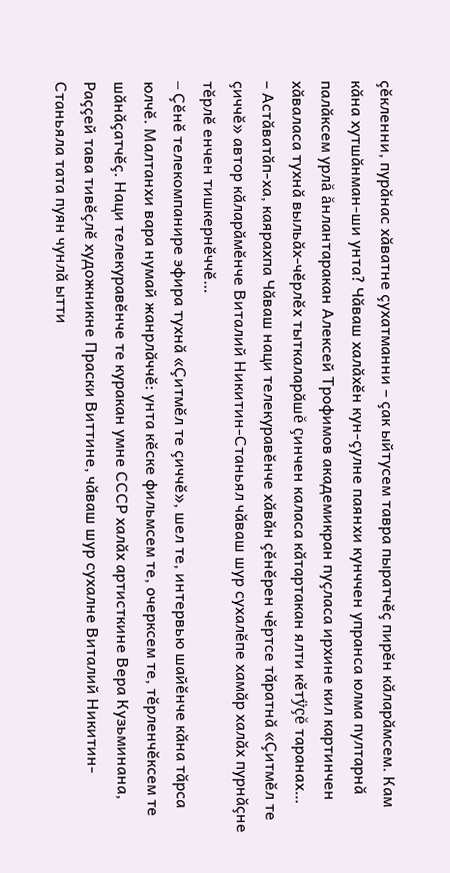çĕкленни, пурăнас хăватне çухатманни – çак ыйтусем тавра пыратчĕç пирĕн кăларăмсем. Кам кăна хутшăнман-ши унта? Чăваш халăхĕн кун-çулне паянхи кунччен упранса юлма пултарнă палăксем урлă ăнлантаракан Алексей Трофимов академикран пуçласа ирхине кил картинчен хăваласа тухнă выльăх-чĕрлĕх тыткаларăшĕ çинчен каласа кăтартакан ялти кĕтÿçĕ таранах…
– Астăватăп-ха, каярахпа Чăваш наци телекуравĕнче хăвăн çĕнĕрен чĕртсе тăратнă «Çитмĕл те çиччĕ» автор кăларăмĕнче Виталий Никитин-Станьял чăваш шур сухалĕпе хамăр халăх пурнăçне тĕрлĕ енчен тишкернĕччĕ…
– Çĕнĕ телекомпанире эфира тухнă «Çитмĕл те çиччĕ», шел те, интервью шайĕнче кăна тăрса юлчĕ. Малтанхи вара нумай жанрлăччĕ: унта кĕске фильмсем те, очерксем те, тĕрленчĕксем те шăнăçатчĕç. Наци телекуравĕнче те куракан умне СССР халăх артисткине Вера Кузьминана, Раççей тава тивĕçлĕ художникне Праски Виттине, чăваш шур сухалне Виталий Никитин-Станьяла тата пуян чунлă ытти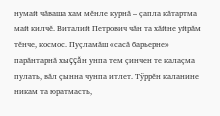нумай чăваша хам мĕнле курнă – çапла кăтартма май килчĕ. Виталий Петрович чăн та хăйне уйрăм тĕнче, космос. Пуçламăш «сасă барьерне» парăнтарнă хыççăн унпа тем çинчен те калаçма пулать, вăл çынна чунпа итлет. Тÿррĕн каланине никам та юратмасть,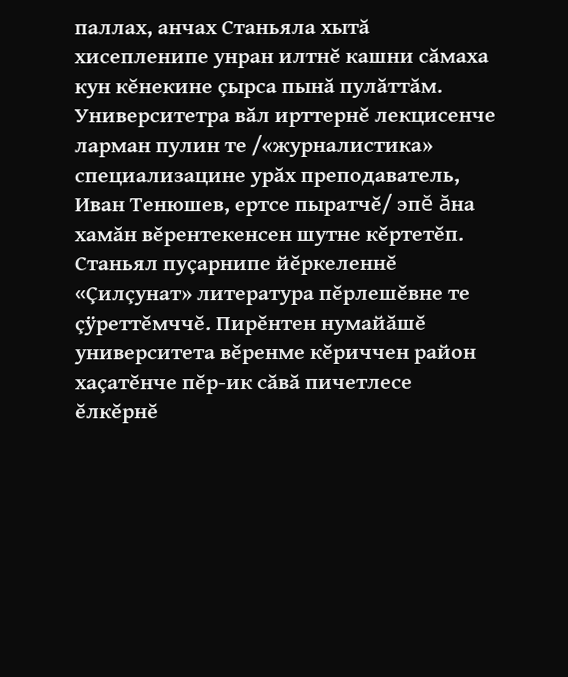паллах, анчах Станьяла хытă хисепленипе унран илтнĕ кашни сăмаха кун кĕнекине çырса пынă пулăттăм. Университетра вăл ирттернĕ лекцисенче ларман пулин те /«журналистика» специализацине урăх преподаватель, Иван Тенюшев, ертсе пыратчĕ/ эпĕ ăна хамăн вĕрентекенсен шутне кĕртетĕп. Станьял пуçарнипе йĕркеленнĕ «Çилçунат» литература пĕрлешĕвне те çÿреттĕмччĕ. Пирĕнтен нумайăшĕ университета вĕренме кĕриччен район хаçатĕнче пĕр-ик сăвă пичетлесе ĕлкĕрнĕ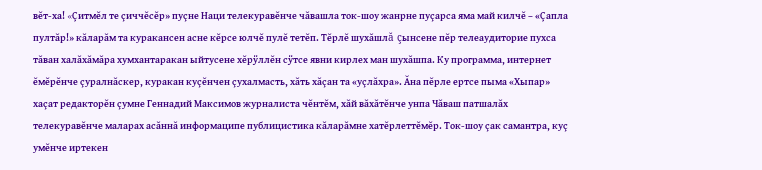вĕт-ха! «Çитмĕл те çиччĕсĕр» пуçне Наци телекуравĕнче чăвашла ток-шоу жанрне пуçарса яма май килчĕ – «Çапла пултăр!» кăларăм та куракансен асне кĕрсе юлчĕ пулĕ тетĕп. Тĕрлĕ шухăшлă çынсене пĕр телеаудиторие пухса тăван халăхăмăра хумхантаракан ыйтусене хĕрÿллĕн сÿтсе явни кирлех ман шухăшпа. Ку программа, интернет ĕмĕрĕнче çуралнăскер, куракан куçĕнчен çухалмасть, хăть хăçан та «уçлăхра». Ăна пĕрле ертсе пыма «Хыпар» хаçат редакторĕн çумне Геннадий Максимов журналиста чĕнтĕм, хăй вăхăтĕнче унпа Чăваш патшалăх телекуравĕнче маларах асăннă информаципе публицистика кăларăмне хатĕрлеттĕмĕр. Ток-шоу çак самантра, куç умĕнче иртекен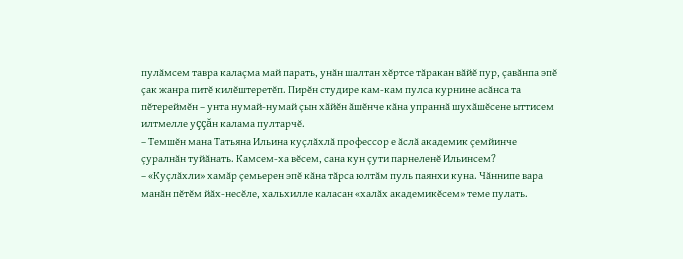пулăмсем тавра калаçма май парать, унăн шалтан хĕртсе тăракан вăйĕ пур, çавăнпа эпĕ çак жанра питĕ килĕштеретĕп. Пирĕн студире кам-кам пулса курнине асăнса та пĕтереймĕн – унта нумай-нумай çын хăйĕн ăшĕнче кăна упраннă шухăшĕсене ыттисем илтмелле уççăн калама пултарчĕ.
– Темшĕн мана Татьяна Ильина куçлăхлă профессор е ăслă академик çемйинче çуралнăн туйăнать. Камсем-ха вĕсем, сана кун çути парнеленĕ Ильинсем?
– «Куçлăхли» хамăр çемьерен эпĕ кăна тăрса юлтăм пуль паянхи куна. Чăннипе вара манăн пĕтĕм йăх-несĕле, хальхилле каласан «халăх академикĕсем» теме пулать.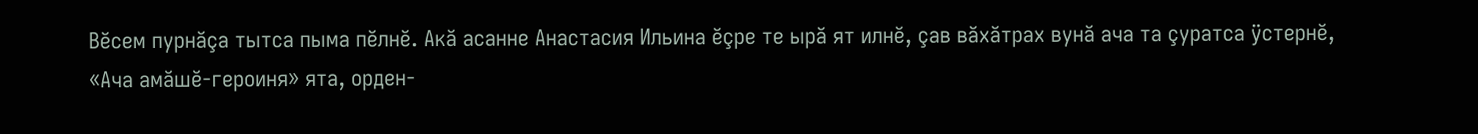Вĕсем пурнăçа тытса пыма пĕлнĕ. Акă асанне Анастасия Ильина ĕçре те ырă ят илнĕ, çав вăхăтрах вунă ача та çуратса ÿстернĕ, «Ача амăшĕ-героиня» ята, орден-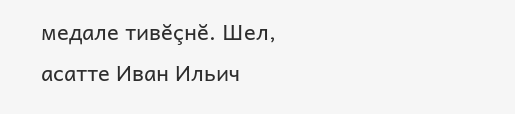медале тивĕçнĕ. Шел, асатте Иван Ильич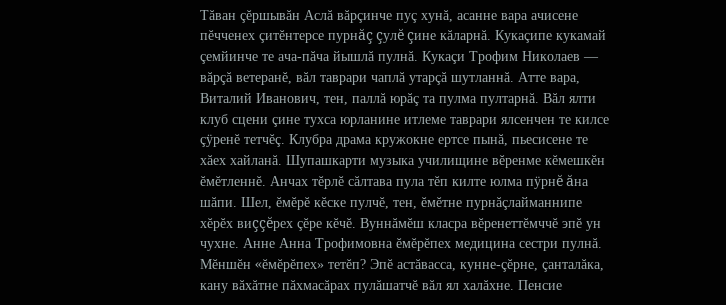Тăван çĕршывăн Аслă вăрçинче пуç хунă, асанне вара ачисене пĕчченех çитĕнтерсе пурнăç çулĕ çине кăларнă. Кукаçипе кукамай çемйинче те ача-пăча йышлă пулнă. Кукаçи Трофим Николаев — вăрçă ветеранĕ, вăл таврари чаплă утарçă шутланнă. Атте вара, Виталий Иванович, тен, паллă юрăç та пулма пултарнă. Вăл ялти клуб сцени çине тухса юрланине итлеме таврари ялсенчен те килсе çÿренĕ тетчĕç. Клубра драма кружокне ертсе пынă, пьесисене те хăех хайланă. Шупашкарти музыка училищине вĕренме кĕмешкĕн ĕмĕтленнĕ. Анчах тĕрлĕ сăлтава пула тĕп килте юлма пÿрнĕ ăна шăпи. Шел, ĕмĕрĕ кĕске пулчĕ, тен, ĕмĕтне пурнăçлайманнипе хĕрĕх виççĕрех çĕре кĕчĕ. Вуннăмĕш класра вĕренеттĕмччĕ эпĕ ун чухне. Анне Анна Трофимовна ĕмĕрĕпех медицина сестри пулнă. Мĕншĕн «ĕмĕрĕпех» тетĕп? Эпĕ астăвасса, кунне-çĕрне, çанталăка, кану вăхăтне пăхмасăрах пулăшатчĕ вăл ял халăхне. Пенсие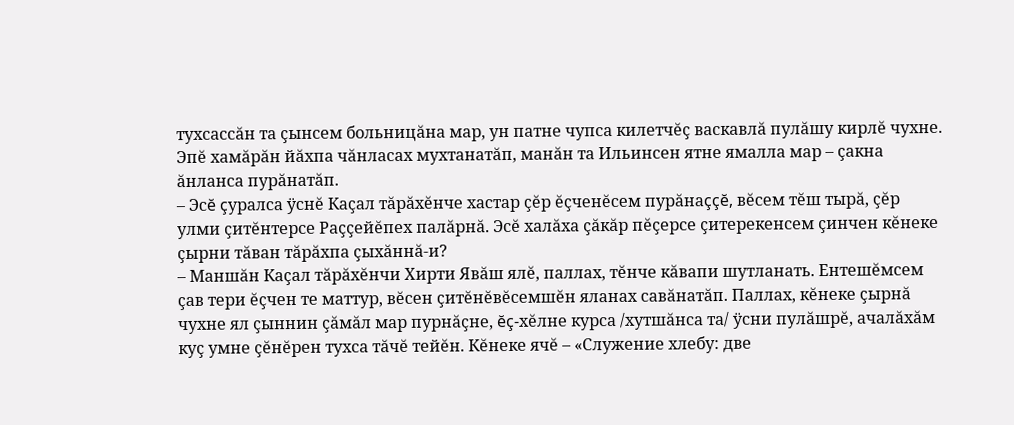тухсассăн та çынсем больницăна мар, ун патне чупса килетчĕç васкавлă пулăшу кирлĕ чухне. Эпĕ хамăрăн йăхпа чăнласах мухтанатăп, манăн та Ильинсен ятне ямалла мар – çакна ăнланса пурăнатăп.
– Эсĕ çуралса ÿснĕ Каçал тăрăхĕнче хастар çĕр ĕçченĕсем пурăнаççĕ, вĕсем тĕш тырă, çĕр улми çитĕнтерсе Раççейĕпех палăрнă. Эсĕ халăха çăкăр пĕçерсе çитерекенсем çинчен кĕнеке çырни тăван тăрăхпа çыхăннă-и?
– Маншăн Каçал тăрăхĕнчи Хирти Явăш ялĕ, паллах, тĕнче кăвапи шутланать. Ентешĕмсем çав тери ĕçчен те маттур, вĕсен çитĕнĕвĕсемшĕн яланах савăнатăп. Паллах, кĕнеке çырнă чухне ял çыннин çăмăл мар пурнăçне, ĕç-хĕлне курса /хутшăнса та/ ÿсни пулăшрĕ, ачалăхăм куç умне çĕнĕрен тухса тăчĕ тейĕн. Кĕнеке ячĕ – «Служение хлебу: две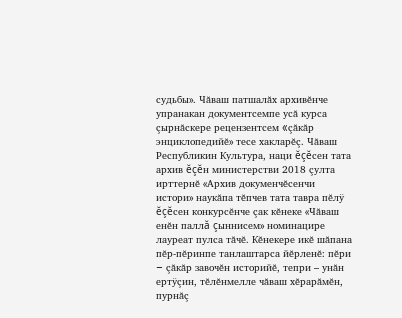судьбы». Чăваш патшалăх архивĕнче упранакан документсемпе усă курса çырнăскере рецензентсем «çăкăр энциклопедийĕ» тесе хакларĕç. Чăваш Республикин Культура, наци ĕçĕсен тата архив ĕçĕн министерстви 2018 çулта ирттернĕ «Архив докуменчĕсенчи истори» наукăпа тĕпчев тата тавра пĕлÿ ĕçĕсен конкурсĕнче çак кĕнеке «Чăваш енĕн паллă çыннисем» номинацире лауреат пулса тăчĕ. Кĕнекере икĕ шăпана пĕр-пĕринпе танлаштарса йĕрленĕ: пĕри – çăкăр завочĕн историйĕ, тепри – унăн ертÿçин, тĕлĕнмелле чăваш хĕрарăмĕн, пурнăç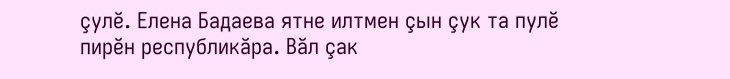çулĕ. Елена Бадаева ятне илтмен çын çук та пулĕ пирĕн республикăра. Вăл çак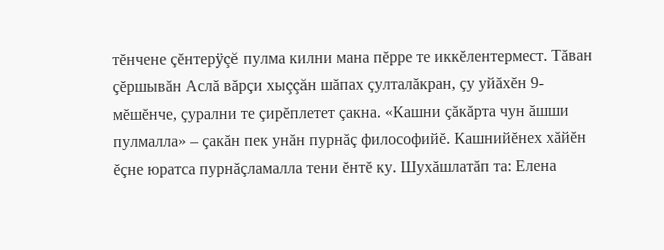тĕнчене çĕнтерÿçĕ пулма килни мана пĕрре те иккĕлентермест. Тăван çĕршывăн Аслă вăрçи хыççăн шăпах çулталăкран, çу уйăхĕн 9-мĕшĕнче, çурални те çирĕплетет çакна. «Кашни çăкăрта чун ăшши пулмалла» – çакăн пек унăн пурнăç философийĕ. Кашнийĕнех хăйĕн ĕçне юратса пурнăçламалла тени ĕнтĕ ку. Шухăшлатăп та: Елена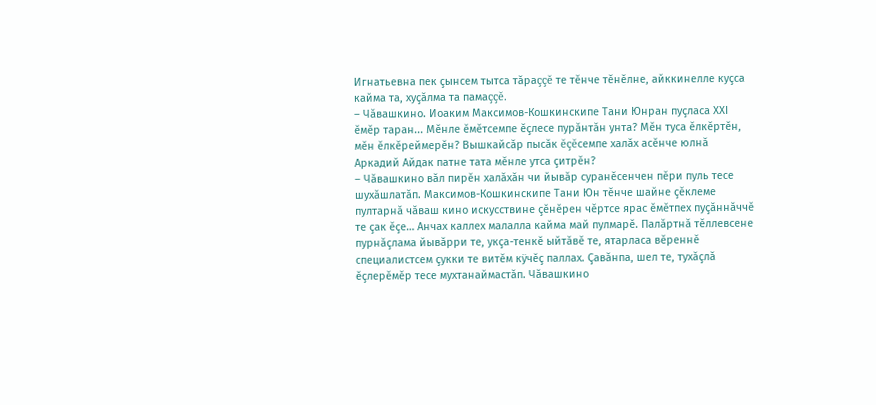Игнатьевна пек çынсем тытса тăраççĕ те тĕнче тĕнĕлне, айккинелле куçса кайма та, хуçăлма та памаççĕ.
– Чăвашкино. Иоаким Максимов-Кошкинскипе Тани Юнран пуçласа ХХI ĕмĕр таран... Мĕнле ĕмĕтсемпе ĕçлесе пурăнтăн унта? Мĕн туса ĕлкĕртĕн, мĕн ĕлкĕреймерĕн? Вышкайсăр пысăк ĕçĕсемпе халăх асĕнче юлнă Аркадий Айдак патне тата мĕнле утса çитрĕн?
– Чăвашкино вăл пирĕн халăхăн чи йывăр суранĕсенчен пĕри пуль тесе шухăшлатăп. Максимов-Кошкинскипе Тани Юн тĕнче шайне çĕклеме пултарнă чăваш кино искусствине çĕнĕрен чĕртсе ярас ĕмĕтпех пуçăннăччĕ те çак ĕçе… Анчах каллех малалла кайма май пулмарĕ. Палăртнă тĕллевсене пурнăçлама йывăрри те, укçа-тенкĕ ыйтăвĕ те, ятарласа вĕреннĕ специалистсем çукки те витĕм кÿчĕç паллах. Çавăнпа, шел те, тухăçлă ĕçлерĕмĕр тесе мухтанаймастăп. Чăвашкино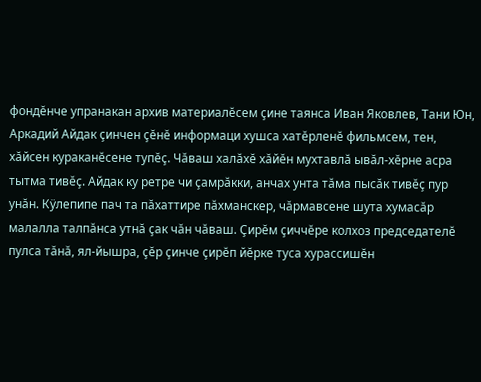фондĕнче упранакан архив материалĕсем çине таянса Иван Яковлев, Тани Юн, Аркадий Айдак çинчен çĕнĕ информаци хушса хатĕрленĕ фильмсем, тен, хăйсен кураканĕсене тупĕç. Чăваш халăхĕ хăйĕн мухтавлă ывăл-хĕрне асра тытма тивĕç. Айдак ку ретре чи çамрăкки, анчах унта тăма пысăк тивĕç пур унăн. Кÿлепипе пач та пăхаттире пăхманскер, чăрмавсене шута хумасăр малалла талпăнса утнă çак чăн чăваш. Çирĕм çиччĕре колхоз председателĕ пулса тăнă, ял-йышра, çĕр çинче çирĕп йĕрке туса хурассишĕн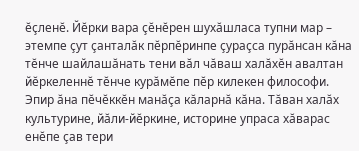ĕçленĕ. Йĕрки вара çĕнĕрен шухăшласа тупни мар – этемпе çут çанталăк пĕрпĕринпе çураçса пурăнсан кăна тĕнче шайлашăнать тени вăл чăваш халăхĕн авалтан йĕркеленнĕ тĕнче курăмĕпе пĕр килекен философи. Эпир ăна пĕчĕккĕн манăçа кăларнă кăна. Тăван халăх культурине, йăли-йĕркине, историне упраса хăварас енĕпе çав тери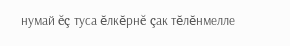нумай ĕç туса ĕлкĕрнĕ çак тĕлĕнмелле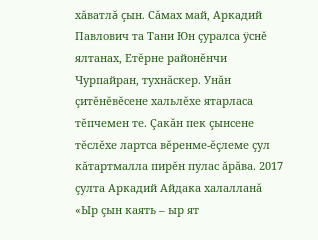хăватлă çын. Сăмах май, Аркадий Павлович та Тани Юн çуралса ÿснĕ ялтанах, Етĕрне районĕнчи Чурпайран, тухнăскер. Унăн çитĕнĕвĕсене хальлĕхе ятарласа тĕпчемен те. Çакăн пек çынсене тĕслĕхе лартса вĕренме-ĕçлеме çул кăтартмалла пирĕн пулас ăрăва. 2017 çулта Аркадий Айдака халалланă «Ыр çын каять – ыр ят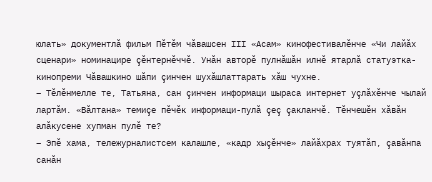юлать» документлă фильм Пĕтĕм чăвашсен III «Асам» кинофестивалĕнче «Чи лайăх сценари» номинацире çĕнтернĕччĕ. Унăн авторĕ пулнăшăн илнĕ ятарлă статуэтка-кинопреми Чăвашкино шăпи çинчен шухăшлаттарать хăш чухне.
– Тĕлĕнмелле те, Татьяна, сан çинчен информаци шыраса интернет уçлăхĕнче чылай лартăм. «Вăлтана» темиçе пĕчĕк информаци-пулă çеç çакланчĕ. Тĕнчешĕн хăвăн алăкусене хупман пулĕ те?
– Эпĕ хама, тележурналистсем калашле, «кадр хыçĕнче» лайăхрах туятăп, çавăнпа санăн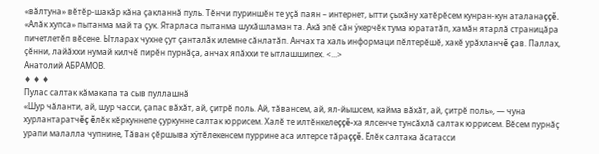«вăлтуна» вĕтĕр-шакăр кăна çакланнă пуль. Тĕнчи пуриншĕн те уçă паян – интернет, ытти çыхăну хатĕрĕсем кунран-кун аталанаççĕ. «Алăк хупса» пытанма май та çук. Ятарласа пытанма шухăшламан та. Акă эпĕ сăн ÿкерчĕк тума юрататăп, хамăн ятарлă страницăра пичетлетĕп вĕсене. Ытларах чухне çут çанталăк илемне сăнлатăп. Анчах та халь информаци пĕлтерĕшĕ, хакĕ урăхланчĕ çав. Паллах, çĕнни, лайăххи нумай килчĕ пирĕн пурнăçа, анчах япăххи те ытлашшипех. <...>
Анатолий АБРАМОВ.
♦ ♦ ♦
Пулас салтак кăмакапа та сыв пуллашнă
«Шур чăланти, ай, шур часси, çапас вăхăт, ай, çитрĕ поль. Ай, тăвансем, ай, ял-йышсем, кайма вăхăт, ай, çитрĕ поль», — чуна хурлантаратчĕç ĕлĕк кĕркуннепе çуркунне салтак юррисем. Халĕ те илтĕнкелеççĕ-ха ялсенче тунсăхлă салтак юррисем. Вĕсем пурнăç урапи малалла чупнине, Тăван çĕршыва хÿтĕлекенсем пуррине аса илтерсе тăраççĕ. Ĕлĕк салтака ăсатасси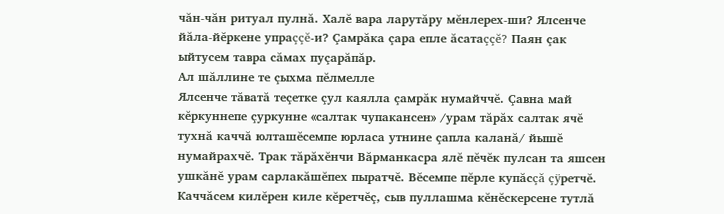чăн-чăн ритуал пулнă. Халĕ вара ларутăру мĕнлерех-ши? Ялсенче йăла-йĕркене упраççĕ-и? Çамрăка çара епле ăсатаççĕ? Паян çак ыйтусем тавра сăмах пуçарăпăр.
Ал шăллине те çыхма пĕлмелле
Ялсенче тăватă теçетке çул каялла çамрăк нумайччĕ. Çавна май кĕркуннепе çуркунне «салтак чупакансен» /урам тăрăх салтак ячĕ тухнă каччă юлташĕсемпе юрласа утнине çапла каланă/ йышĕ нумайрахчĕ. Трак тăрăхĕнчи Вăрманкасра ялĕ пĕчĕк пулсан та яшсен ушкăнĕ урам сарлакăшĕпех пыратчĕ. Вĕсемпе пĕрле купăсçă çÿретчĕ. Каччăсем килĕрен киле кĕретчĕç, сыв пуллашма кĕнĕскерсене тутлă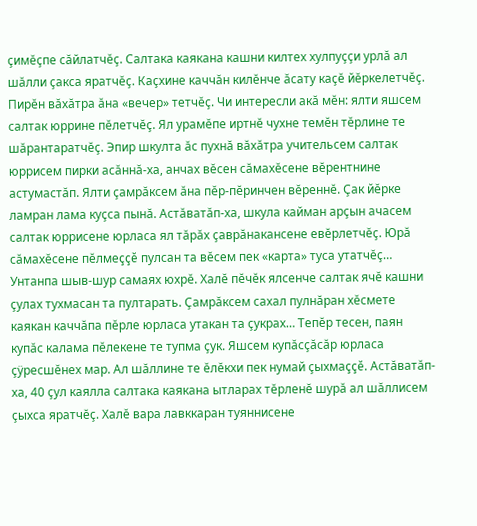çимĕçпе сăйлатчĕç. Салтака каякана кашни килтех хулпуççи урлă ал шăлли çакса яратчĕç. Каçхине каччăн килĕнче ăсату каçĕ йĕркелетчĕç. Пирĕн вăхăтра ăна «вечер» тетчĕç. Чи интересли акă мĕн: ялти яшсем салтак юррине пĕлетчĕç. Ял урамĕпе иртнĕ чухне темĕн тĕрлине те шăрантаратчĕç. Эпир шкулта ăс пухнă вăхăтра учительсем салтак юррисем пирки асăннă-ха, анчах вĕсен сăмахĕсене вĕрентнине астумастăп. Ялти çамрăксем ăна пĕр-пĕринчен вĕреннĕ. Çак йĕрке ламран лама куçса пынă. Астăватăп-ха, шкула кайман арçын ачасем салтак юррисене юрласа ял тăрăх çаврăнакансене евĕрлетчĕç. Юрă сăмахĕсене пĕлмеççĕ пулсан та вĕсем пек «карта» туса утатчĕç… Унтанпа шыв-шур самаях юхрĕ. Халĕ пĕчĕк ялсенче салтак ячĕ кашни çулах тухмасан та пултарать. Çамрăксем сахал пулнăран хĕсмете каякан каччăпа пĕрле юрласа утакан та çукрах… Тепĕр тесен, паян купăс калама пĕлекене те тупма çук. Яшсем купăсçăсăр юрласа çÿресшĕнех мар. Ал шăллине те ĕлĕкхи пек нумай çыхмаççĕ. Астăватăп-ха, 40 çул каялла салтака каякана ытларах тĕрленĕ шурă ал шăллисем çыхса яратчĕç. Халĕ вара лавккаран туяннисене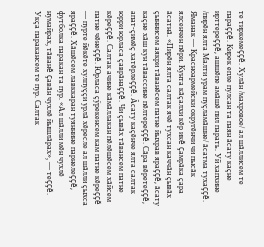те тиркемеççĕ. Хулăн /махровое/ ал шăллисем те параççĕ. Кирек епле пулсан та паян ăсату каçне ирттереççĕ, ашшĕпе амăшĕ пил парать. Уй хапхине /пирĕн ялта Малти урам пуçламăшне/ ăсатма тухаççĕ. Яманак — Красноармейски округĕнчи чи пысăк ялсенчен пĕри. Кунта кăçалхи кĕр икĕ çамрăка çара ăсатнă. «Пирĕн ялта салтак ячĕ тухсан каччăн çывăх çыннисем аякри тăванĕсем патне йыхрав яраççĕ, ăсату каçне хăш кун тăвассине пĕлтереççĕ. Сăра вĕретеççĕ, апат-çимĕç хатĕрлеççĕ. Ăсату каçĕнче ялта салтак юрри юрласа çаврăнаççĕ. Чи çывăх тăвансем патне кĕреççĕ. Салтак ачине кăмăллакан пĕлĕшĕсем хăйсем патне чĕнеççĕ. Юрласа çÿрекенсем кам патне кĕреççĕ — пурте йĕкĕте хулпуççи урлă хĕресле ал шăлли çыхса яраççĕ. Хăшĕсем лавккаран туяннине парнелеççĕ, футболка паракан та пур. «Ал шăлли мĕн чухлĕ нумайрах, тăванĕ çавăн чухлĕ йышлăрах», — теççĕ. Укçа паракансем те пур. Салтак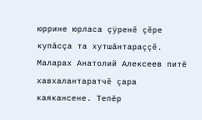юррине юрласа çÿренĕ çĕре купăсçа та хутшăнтараççĕ. Маларах Анатолий Алексеев питĕ хавхалантаратчĕ çара каякансене. Тепĕр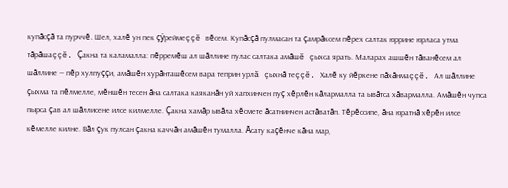купăсçă та пурччĕ. Шел, халĕ ун пек çÿреймеççĕ вĕсем. Купăсçă пулмасан та çамрăксем пĕрех салтак юррине юрласа утма тăрăшаççĕ. Çакна та каламалла: пĕрремĕш ал шăллине пулас салтака амăшĕ çыхса ярать. Маларах ашшĕн тăванĕсем ал шăллине — пĕр хулпуççи, амăшĕн хурăнташĕсем вара теприн урлă çыхнă теççĕ. Халĕ ку йĕркене пăхăнмаççĕ. Ал шăллине çыхма та пĕлмелле, мĕншĕн тесен ăна салтака каяканăн уй хапхинчен пуç хĕрлĕн кăлармалла та ывăтса хăвармалла. Амăшĕн чупса пырса çав ал шăллисене илсе килмелле. Çакна хамăр ывăла хĕсмете ăсатнинчен астăватăп. Тĕрĕссипе, ăна юратнă хĕрĕн илсе кĕмелле килне. Вăл çук пулсан çакна каччăн амăшĕн тумалла. Ăсату каçĕнче кăна мар,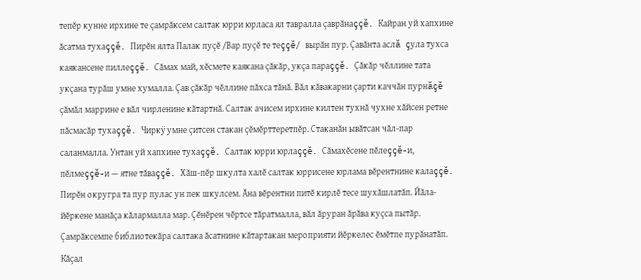тепĕр кунне ирхине те çамрăксем салтак юрри юрласа ял тавралла çаврăнаççĕ. Кайран уй хапхине ăсатма тухаççĕ. Пирĕн ялта Палак пуçĕ /Вар пуçĕ те теççĕ/ вырăн пур. Çавăнта аслă çула тухса каякансене пиллеççĕ. Сăмах май, хĕсмете каякана çăкăр, укçа параççĕ. Çăкăр чĕллине тата укçана турăш умне хумалла. Çав çăкăр чĕллине пăхса тăнă. Вăл кăвакарни çарти каччăн пурнăçĕ çăмăл маррине е вăл чирленине кăтартнă. Салтак ачисем ирхине килтен тухнă чухне хăйсен ретне пăсмасăр тухаççĕ. Чиркÿ умне çитсен стакан çĕмĕрттеретпĕр. Стаканăн ывăтсан чăл-пар саланмалла. Унтан уй хапхине тухаççĕ. Салтак юрри юрлаççĕ. Сăмахĕсене пĕлеççĕ-и, пĕлмеççĕ-и — ятне тăваççĕ. Хăш-пĕр шкулта халĕ салтак юррисене юрлама вĕрентнине калаççĕ. Пирĕн округра та пур пулас ун пек шкулсем. Ăна вĕрентни питĕ кирлĕ тесе шухăшлатăп. Йăла-йĕркене манăçа кăлармалла мар. Çĕнĕрен чĕртсе тăратмалла, вăл ăруран ăрăва куçса пытăр. Çамрăксемпе библиотекăра салтака ăсатнине кăтартакан мероприяти йĕркелес ĕмĕтпе пурăнатăп. Кăçал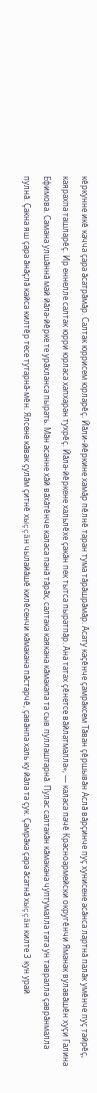кĕркунне икĕ качча çара ăсатрăмăр. Салтак юррисем юрларĕç. Йăли-йĕркине хамăр пĕлнĕ таран тума тăрăшрăмăр. Ăсату каçĕнче çамрăксем Тăван çĕршывăн Аслă вăрçинче пуç хунисене асăнса лартнă палăк умĕнче пуç тайрĕç, каярахпа ташларĕç. Ир еннелле салтак юрри юрласа хапхаран тухрĕç. Йăла-йĕркене хальлĕхе çакăн пек тытса пыратпăр. Ăна татах çĕнетсе вăйлатмалла», — каласа пачĕ Красноармейски округĕнчи Яманак вулавăшĕн хуçи Галина Ефимова. Самана улшăннă май йăла-йĕрке те урăхланса пырать. Мăн асанне хăй вăхăтĕнче каласа панă тăрăх, салтака каякана кăмакапа та сыв пуллаштарнă. Пулас салтакăн кăмакана чуптумалла тата ун тавралла çаврăнмалла пулнă. Çакна яш çара ăнăçлă кайса килтĕр тесе тутарнă-мĕн. Ялсене кăвак çулăм çитнĕ хыççăн чылайăшĕ килĕсенчи кăмакана пăстарчĕ, çавăнпа халь ку йăла та çук. Çамрăка çара ăсатнă хыççăн килте 3 кун урай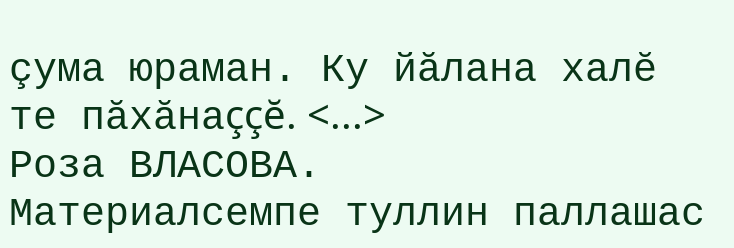çума юраман. Ку йăлана халĕ те пăхăнаççĕ. <...>
Роза ВЛАСОВА.
Материалсемпе туллин паллашас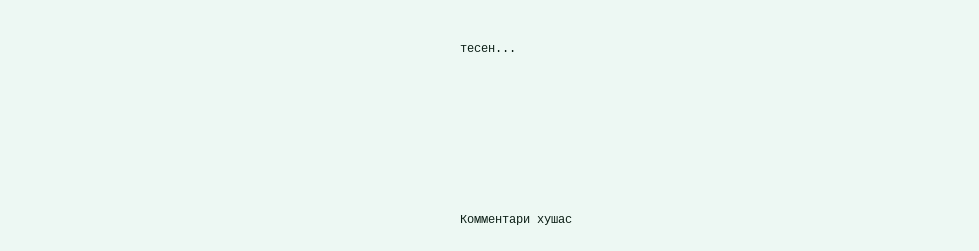тесен...












Комментари хушас